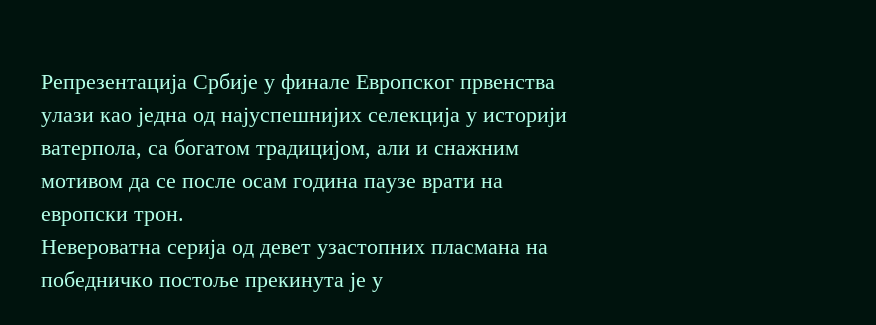Репрезентација Србије у финале Европског првенства улази као једна од најуспешнијих селекција у историји ватерпола, са богатом традицијом, али и снажним мотивом да се после осам година паузе врати на европски трон.
Невероватна серија од девет узастопних пласмана на победничко постоље прекинута је у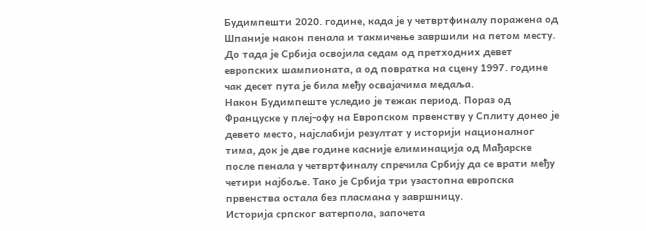Будимпешти 2020. године, када је у четвртфиналу поражена од Шпаније након пенала и такмичење завршили на петом месту. До тада је Србија освојила седам од претходних девет европских шампионата, а од повратка на сцену 1997. године чак десет пута је била међу освајачима медаља.
Након Будимпеште уследио је тежак период. Пораз од Француске у плеј-офу на Европском првенству у Сплиту донео је девето место, најслабији резултат у историји националног тима, док је две године касније елиминација од Мађарске после пенала у четвртфиналу спречила Србију да се врати међу четири најбоље. Тако је Србија три узастопна европска првенства остала без пласмана у завршницу.
Историја српског ватерпола, започета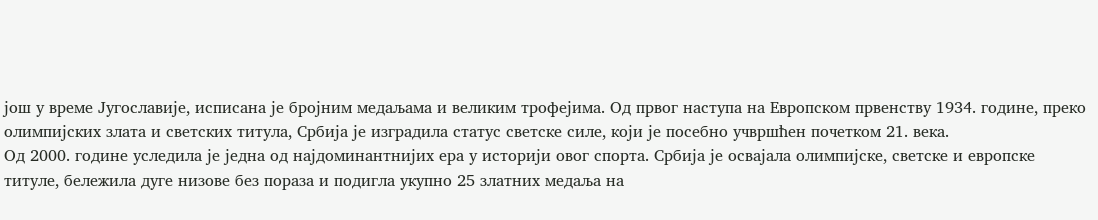још у време Југославије, исписана је бројним медаљама и великим трофејима. Од првог наступа на Европском првенству 1934. године, преко олимпијских злата и светских титула, Србија је изградила статус светске силе, који је посебно учвршћен почетком 21. века.
Од 2000. године уследила је једна од најдоминантнијих ера у историји овог спорта. Србија је освајала олимпијске, светске и европске титуле, бележила дуге низове без пораза и подигла укупно 25 златних медаља на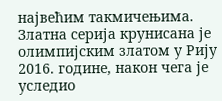највећим такмичењима. Златна серија крунисана је олимпијским златом у Рију 2016. године, након чега је уследио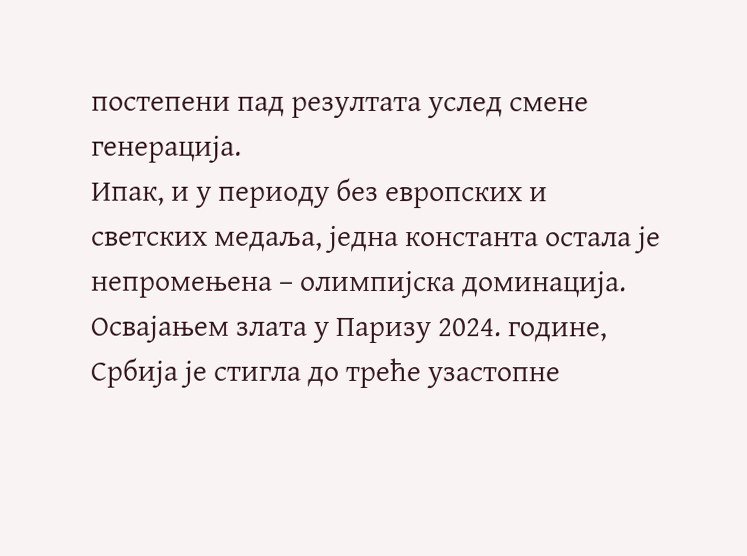постепени пад резултата услед смене генерација.
Ипак, и у периоду без европских и светских медаља, једна константа остала је непромењена – олимпијска доминација. Освајањем злата у Паризу 2024. године, Србија је стигла до треће узастопне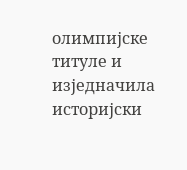олимпијске титуле и изједначила историјски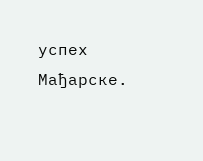успех Мађарске.